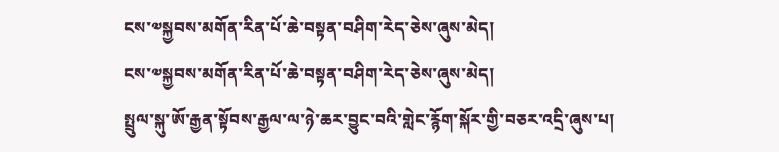ངས་༧སྐྱབས་མགོན་རིན་པོ་ཆེ་བསྟན་བཤིག་རེད་ཅེས་ཞུས་མེད།
ངས་༧སྐྱབས་མགོན་རིན་པོ་ཆེ་བསྟན་བཤིག་རེད་ཅེས་ཞུས་མེད།
སྤྲུལ་སྐུ་ཨོ་རྒྱན་སྟོབས་རྒྱལ་ལ་ཉེ་ཆར་བྱུང་བའི་གླེང་རྙོག་སྐོར་གྱི་བཅར་འདྲི་ཞུས་པ།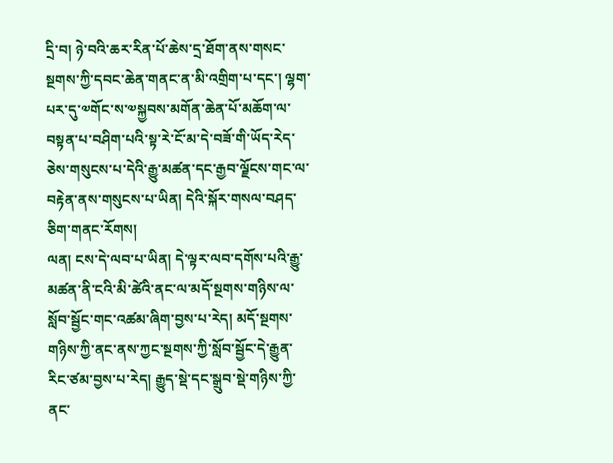དྲི་བ། ཉེ་བའི་ཆར་རིན་པོ་ཆེས་དྲ་ཐོག་ནས་གསང་སྔགས་ཀྱི་དབང་ཆེན་གནང་ན་མི་འགྲིག་པ་དང་། ལྷག་པར་དུ་༧གོང་ས་༧སྐྱབས་མགོན་ཆེན་པོ་མཆོག་ལ་བསྟན་པ་བཤིག་པའི་སྟ་རེ་ངོ་མ་དེ་བཟོ་གི་ཡོད་རེད་ཅེས་གསུངས་པ་དེའི་རྒྱུ་མཚན་དང་རྒྱབ་ལྗོངས་གང་ལ་བརྟེན་ནས་གསུངས་པ་ཡིན། དེའི་སྐོར་གསལ་བཤད་ཅིག་གནང་རོགས།
ལན། ངས་དེ་ལབ་པ་ཡིན། དེ་ལྟར་ལབ་དགོས་པའི་རྒྱུ་མཚན་ནི་ངའི་མི་ཚེའི་ནང་ལ་མདོ་སྔགས་གཉིས་ལ་སློབ་སྦྱོང་གང་འཚམ་ཞིག་བྱས་པ་རེད། མདོ་སྔགས་གཉིས་ཀྱི་ནང་ནས་ཀྱང་སྔགས་ཀྱི་སློབ་སྦྱོང་དེ་རྒྱུན་རིང་ཙམ་བྱས་པ་རེད། རྒྱུད་སྡེ་དང་སྒྲུབ་སྡེ་གཉིས་ཀྱི་ནང་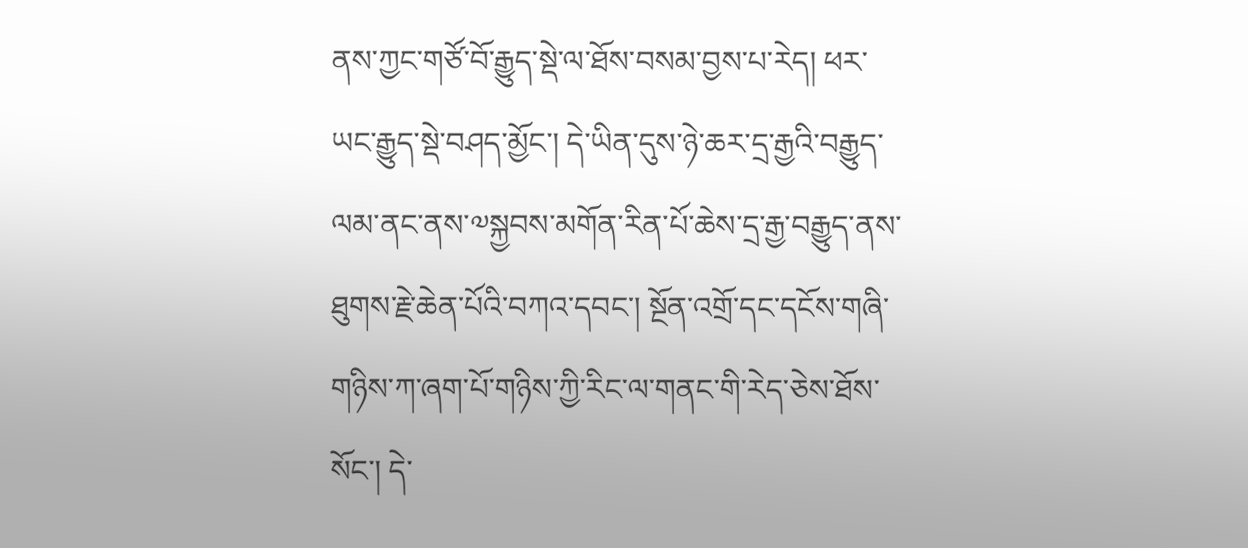ནས་ཀྱང་གཙོ་བོ་རྒྱུད་སྡེ་ལ་ཐོས་བསམ་བྱས་པ་རེད། ཕར་ཡང་རྒྱུད་སྡེ་བཤད་མྱོང་། དེ་ཡིན་དུས་ཉེ་ཆར་དྲ་རྒྱའི་བརྒྱུད་ལམ་ནང་ནས་༧སྐྱབས་མགོན་རིན་པོ་ཆེས་དྲ་རྒྱ་བརྒྱུད་ནས་ཐུགས་རྗེ་ཆེན་པོའི་བཀའ་དབང་། སྔོན་འགྲོ་དང་དངོས་གཞི་གཉིས་ཀ་ཞག་པོ་གཉིས་ཀྱི་རིང་ལ་གནང་གི་རེད་ཅེས་ཐོས་སོང་། དེ་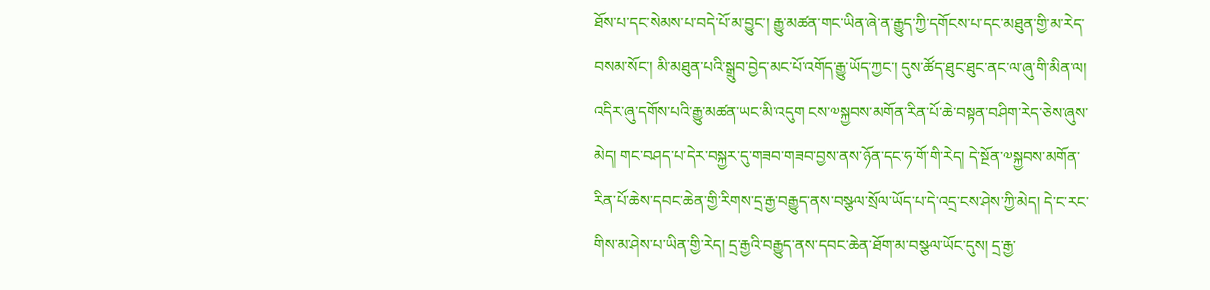ཐོས་པ་དང་སེམས་པ་བདེ་པོ་མ་བྱུང་། རྒྱུ་མཚན་གང་ཡིན་ཞེ་ན་རྒྱུད་ཀྱི་དགོངས་པ་དང་མཐུན་གྱི་མ་རེད་བསམ་སོང་། མི་མཐུན་པའི་སྒྲུབ་བྱེད་མང་པོ་འགོད་རྒྱུ་ཡོད་ཀྱང་། དུས་ཚོད་ཐུང་ཐུང་ནང་ལ་ཞུ་གི་མིན་ལ། འདིར་ཞུ་དགོས་པའི་རྒྱུ་མཚན་ཡང་མི་འདུག ངས་༧སྐྱབས་མགོན་རིན་པོ་ཆེ་བསྟན་བཤིག་རེད་ཅེས་ཞུས་མེད། གང་བཤད་པ་དེར་བསྐྱར་དུ་གཟབ་གཟབ་བྱས་ནས་ཉོན་དང་ཧ་གོ་གི་རེད། དེ་སྔོན་༧སྐྱབས་མགོན་རིན་པོ་ཆེས་དབང་ཆེན་གྱི་རིགས་དྲ་རྒྱ་བརྒྱུད་ནས་བསྩལ་སྲོལ་ཡོད་པ་དེ་འདྲ་ངས་ཤེས་ཀྱི་མེད། དེ་ང་རང་གིས་མ་ཤེས་པ་ཡིན་གྱི་རེད། དྲ་རྒྱའི་བརྒྱུད་ནས་དབང་ཆེན་ཐོག་མ་བསྩལ་ཡོང་དུས། དྲ་རྒྱ་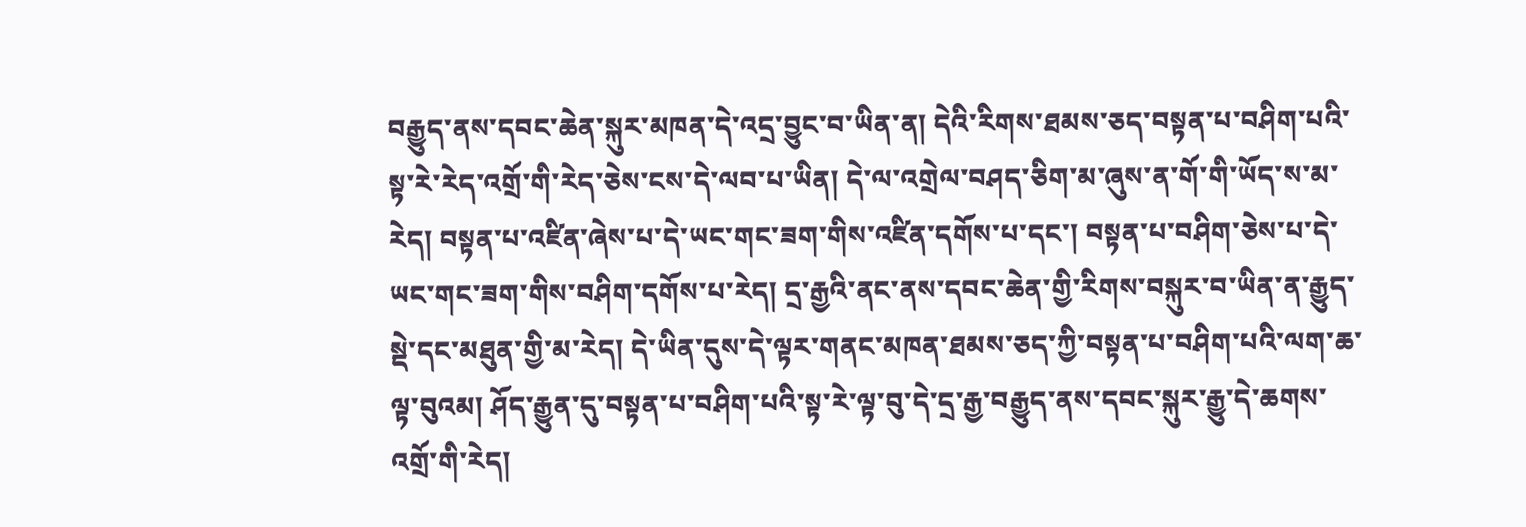བརྒྱུད་ནས་དབང་ཆེན་སྐུར་མཁན་དེ་འདྲ་བྱུང་བ་ཡིན་ན། དེའི་རིགས་ཐམས་ཅད་བསྟན་པ་བཤིག་པའི་སྟ་རེ་རེད་འགྲོ་གི་རེད་ཅེས་ངས་དེ་ལབ་པ་ཡིན། དེ་ལ་འགྲེལ་བཤད་ཅིག་མ་ཞུས་ན་གོ་གི་ཡོད་ས་མ་རེད། བསྟན་པ་འཛིན་ཞེས་པ་དེ་ཡང་གང་ཟག་གིས་འཛིན་དགོས་པ་དང་། བསྟན་པ་བཤིག་ཅེས་པ་དེ་ཡང་གང་ཟག་གིས་བཤིག་དགོས་པ་རེད། དྲ་རྒྱའི་ནང་ནས་དབང་ཆེན་གྱི་རིགས་བསྐུར་བ་ཡིན་ན་རྒྱུད་སྡེ་དང་མཐུན་གྱི་མ་རེད། དེ་ཡིན་དུས་དེ་ལྟར་གནང་མཁན་ཐམས་ཅད་ཀྱི་བསྟན་པ་བཤིག་པའི་ལག་ཆ་ལྟ་བུའམ། ཤོད་རྒྱུན་དུ་བསྟན་པ་བཤིག་པའི་སྟ་རེ་ལྟ་བུ་དེ་དྲ་རྒྱ་བརྒྱུད་ནས་དབང་སྐུར་རྒྱུ་དེ་ཆགས་འགྲོ་གི་རེད།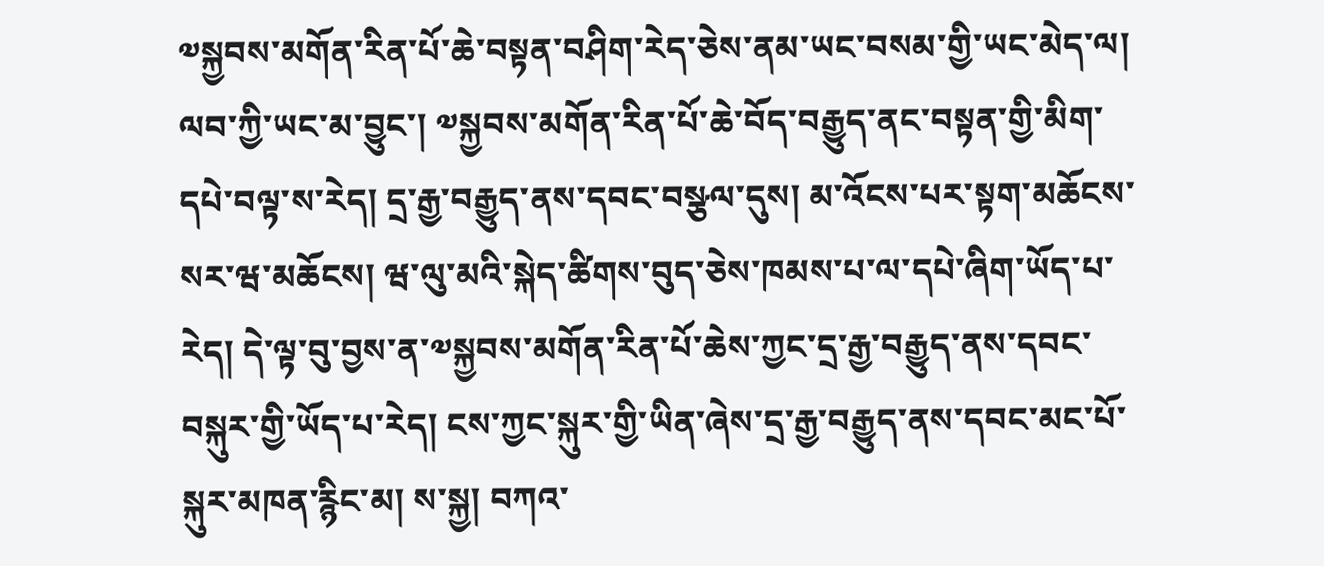༧སྐྱབས་མགོན་རིན་པོ་ཆེ་བསྟན་བཤིག་རེད་ཅེས་ནམ་ཡང་བསམ་གྱི་ཡང་མེད་ལ། ལབ་ཀྱི་ཡང་མ་བྱུང་། ༧སྐྱབས་མགོན་རིན་པོ་ཆེ་བོད་བརྒྱུད་ནང་བསྟན་གྱི་མིག་དཔེ་བལྟ་ས་རེད། དྲ་རྒྱ་བརྒྱུད་ནས་དབང་བསྩལ་དུས། མ་འོངས་པར་སྟག་མཆོངས་སར་ཝ་མཆོངས། ཝ་ལུ་མའི་སྐེད་ཚིགས་བུད་ཅེས་ཁམས་པ་ལ་དཔེ་ཞིག་ཡོད་པ་རེད། དེ་ལྟ་བུ་བྱས་ན་༧སྐྱབས་མགོན་རིན་པོ་ཆེས་ཀྱང་དྲ་རྒྱ་བརྒྱུད་ནས་དབང་བསྐུར་གྱི་ཡོད་པ་རེད། ངས་ཀྱང་སྐུར་གྱི་ཡིན་ཞེས་དྲ་རྒྱ་བརྒྱུད་ནས་དབང་མང་པོ་སྐུར་མཁན་རྙིང་མ། ས་སྐྱ། བཀའ་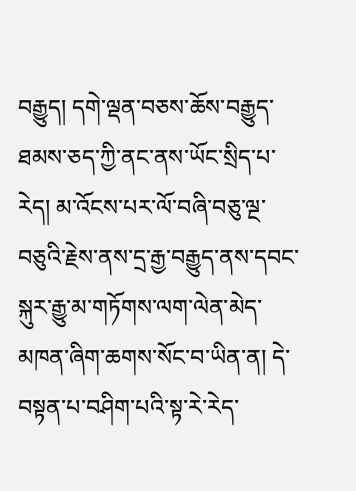བརྒྱུད། དགེ་ལྡན་བཅས་ཆོས་བརྒྱུད་ཐམས་ཅད་ཀྱི་ནང་ནས་ཡོང་སྲིད་པ་རེད། མ་འོངས་པར་ལོ་བཞི་བཅུ་ལྔ་བཅུའི་རྗེས་ནས་དྲ་རྒྱ་བརྒྱུད་ནས་དབང་སྐུར་རྒྱུ་མ་གཏོགས་ལག་ལེན་མེད་མཁན་ཞིག་ཆགས་སོང་བ་ཡིན་ན། དེ་བསྟན་པ་བཤིག་པའི་སྟ་རེ་རེད་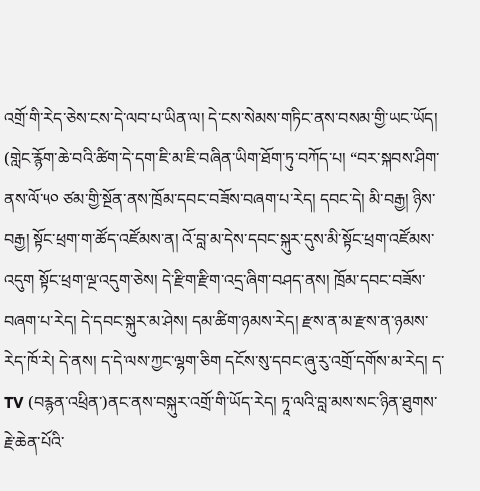འགྲོ་གི་རེད་ཅེས་ངས་དེ་ལབ་པ་ཡིན་ལ། དེ་ངས་སེམས་གཏིང་ནས་བསམ་གྱི་ཡང་ཡོད།
(གླེང་རྙོག་ཆེ་བའི་ཚིག་དེ་དག་ཇི་མ་ཇི་བཞིན་ཡིག་ཐོག་ཏུ་བཀོད་པ། “བར་སྐབས་ཤིག་ནས་ལོ་༥༠ ཙམ་གྱི་སྔོན་ནས་ཁྲོམ་དབང་བཟོས་བཞག་པ་རེད། དབང་དེ། མི་བརྒྱ། ཉིས་བརྒྱ། སྟོང་ཕྲག་ག་ཚོད་འཛོམས་ན། འོ་བླ་མ་དེས་དབང་སྐུར་དུས་མི་སྟོང་ཕྲག་འཛོམས་འདུག སྟོང་ཕྲག་ལྔ་འདུག་ཅེས། དེ་རྫིག་རྫིག་འདྲ་ཞིག་བཤད་ནས། ཁྲོམ་དབང་བཟོས་བཞག་པ་རེད། དེ་དབང་སྐུར་མ་ཤེས། དམ་ཚིག་ཉམས་རེད། རྫས་ན་མ་རྫས་ན་ཉམས་རེད་ཁོ་རེ། དེ་ནས། ད་དེ་ལས་ཀྱང་ལྷག་ཅིག དངོས་སུ་དབང་ཞུ་རུ་འགྲོ་དགོས་མ་རེད། ད་TV (བརྙན་འཕྲིན་)ནང་ནས་བསྐུར་འགྲོ་གི་ཡོད་རེད། ཏཱ་ལའི་བླ་མས་སང་ཉིན་ཐུགས་རྗེ་ཆེན་པོའི་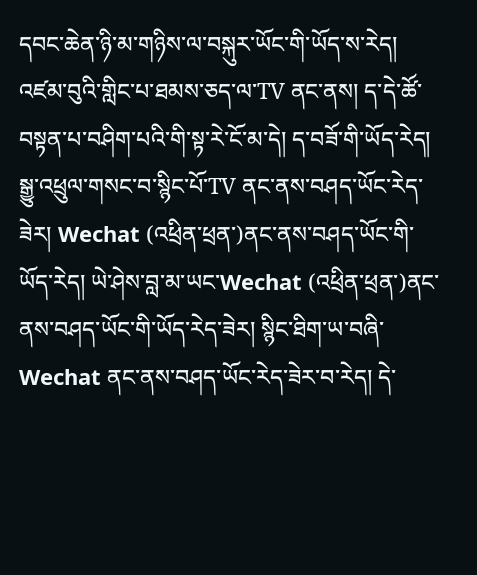དབང་ཆེན་ཉི་མ་གཉིས་ལ་བསྐུར་ཡོང་གི་ཡོད་ས་རེད། འཛམ་བུའི་གླིང་པ་ཐམས་ཅད་ལ་TV ནང་ནས། ད་དེ་ཚོ་བསྟན་པ་བཤིག་པའི་གི་སྟ་རེ་ངོ་མ་དེ། ད་བཟོ་གི་ཡོད་རེད། སྒྱུ་འཕྲུལ་གསང་བ་སྙིང་པོ་TV ནང་ནས་བཤད་ཡོང་རེད་ཟེར། Wechat (འཕྲིན་ཕྲན་)ནང་ནས་བཤད་ཡོང་གི་ཡོད་རེད། ཡེ་ཤེས་བླ་མ་ཡང་Wechat (འཕྲིན་ཕྲན་)ནང་ནས་བཤད་ཡོང་གི་ཡོད་རེད་ཟེར། སྙིང་ཐིག་ཡ་བཞི་Wechat ནང་ནས་བཤད་ཡོང་རེད་ཟེར་བ་རེད། དེ་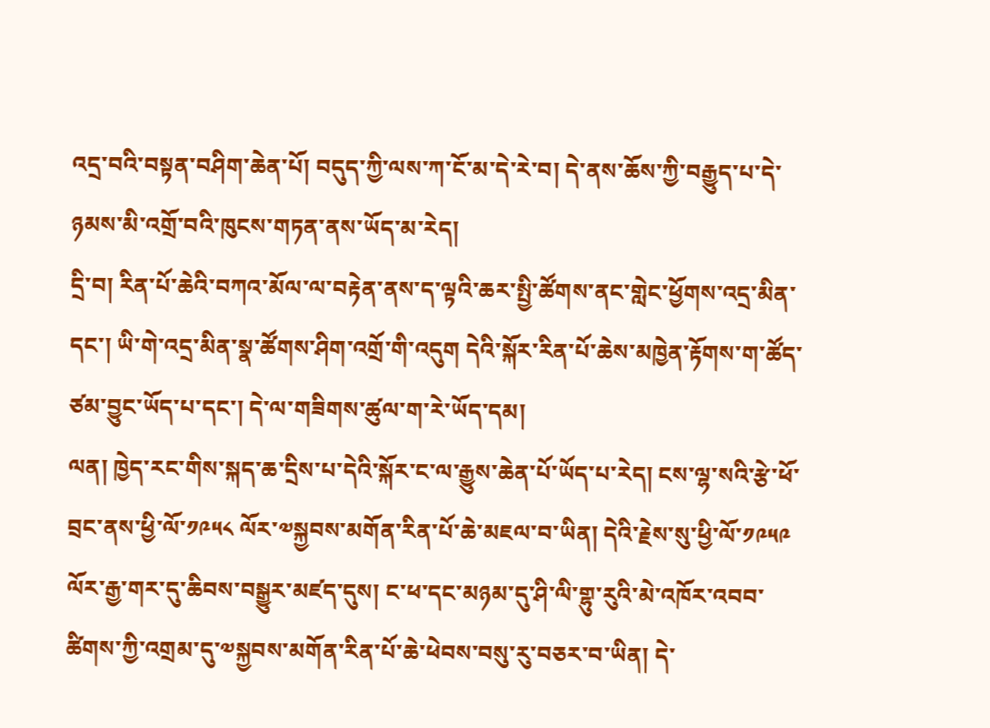འདྲ་བའི་བསྟན་བཤིག་ཆེན་པོ། བདུད་ཀྱི་ལས་ཀ་ངོ་མ་དེ་རེ་བ། དེ་ནས་ཆོས་ཀྱི་བརྒྱུད་པ་དེ་ཉམས་མི་འགྲོ་བའི་ཁུངས་གཏན་ནས་ཡོད་མ་རེད།
དྲི་བ། རིན་པོ་ཆེའི་བཀའ་མོལ་ལ་བརྟེན་ནས་ད་ལྟའི་ཆར་སྤྱི་ཚོགས་ནང་གླེང་ཕྱོགས་འདྲ་མིན་དང་། ཡི་གེ་འདྲ་མིན་སྣ་ཚོགས་ཤིག་འགྲོ་གི་འདུག དེའི་སྐོར་རིན་པོ་ཆེས་མཁྱེན་རྟོགས་ག་ཚོད་ཙམ་བྱུང་ཡོད་པ་དང་། དེ་ལ་གཟིགས་ཚུལ་ག་རེ་ཡོད་དམ།
ལན། ཁྱེད་རང་གིས་སྐད་ཆ་དྲིས་པ་དེའི་སྐོར་ང་ལ་རྒྱུས་ཆེན་པོ་ཡོད་པ་རེད། ངས་ལྷ་སའི་རྩེ་ཕོ་བྲང་ནས་ཕྱི་ལོ་༡༩༥༨ ལོར་༧སྐྱབས་མགོན་རིན་པོ་ཆེ་མཇལ་བ་ཡིན། དེའི་རྗེས་སུ་ཕྱི་ལོ་༡༩༥༩ ལོར་རྒྱ་གར་དུ་ཆིབས་བསྒྱུར་མཛད་དུས། ང་ཕ་དང་མཉམ་དུ་ཤི་ལི་གྷུ་རུའི་མེ་འཁོར་འབབ་ཚིགས་ཀྱི་འགྲམ་དུ་༧སྐྱབས་མགོན་རིན་པོ་ཆེ་ཕེབས་བསུ་རུ་བཅར་བ་ཡིན། དེ་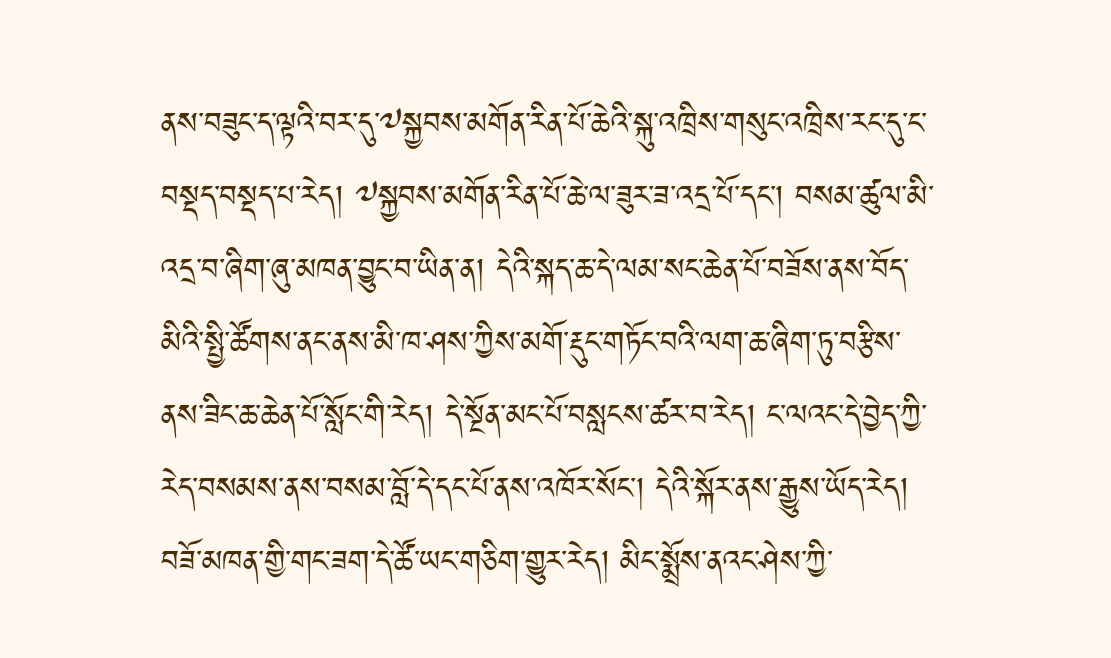ནས་བཟུང་ད་ལྟའི་བར་དུ་༧སྐྱབས་མགོན་རིན་པོ་ཆེའི་སྐུ་འཁྲིས་གསུང་འཁྲིས་རང་དུ་ང་བསྡད་བསྡད་པ་རེད། ༧སྐྱབས་མགོན་རིན་པོ་ཆེ་ལ་ཟུར་ཟ་འདྲ་པོ་དང་། བསམ་ཚུལ་མི་འདྲ་བ་ཞིག་ཞུ་མཁན་བྱུང་བ་ཡིན་ན། དེའི་སྐད་ཆ་དེ་ལམ་སང་ཆེན་པོ་བཟོས་ནས་བོད་མིའི་སྤྱི་ཚོགས་ནང་ནས་མི་ཁ་ཤས་ཀྱིས་མགོ་རྡུང་གཏོང་བའི་ལག་ཆ་ཞིག་ཏུ་བརྩིས་ནས་ཟིང་ཆ་ཆེན་པོ་སློང་གི་རེད། དེ་སྔོན་མང་པོ་བསླངས་ཚར་བ་རེད། ང་ལའང་དེ་བྱེད་ཀྱི་རེད་བསམས་ནས་བསམ་བློ་དེ་དང་པོ་ནས་འཁོར་སོང་། དེའི་སྐོར་ནས་རྒྱུས་ཡོད་རེད། བཟོ་མཁན་གྱི་གང་ཟག་དེ་ཚོ་ཡང་གཅིག་གྱུར་རེད། མིང་སྨྲོས་ནའང་ཤེས་ཀྱི་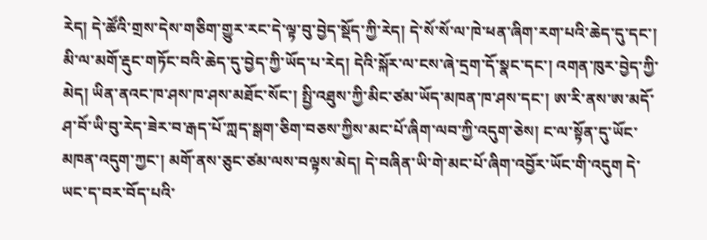རེད། དེ་ཚོའི་གྲས་དེས་གཅིག་གྱུར་རང་དེ་ལྟ་བུ་བྱེད་སྡོད་ཀྱི་རེད། དེ་སོ་སོ་ལ་ཁེ་ཕན་ཞིག་རག་པའི་ཆེད་དུ་དང་། མི་ལ་མགོ་རྡུང་གཏོང་བའི་ཆེད་དུ་བྱེད་ཀྱི་ཡོད་པ་རེད། དེའི་སྐོར་ལ་ངས་ཞེ་དྲག་དོ་སྣང་དང་། འགན་ཁུར་བྱེད་ཀྱི་མེད། ཡིན་ནའང་ཁ་ཤས་ཁ་ཤས་མཐོང་སོང་། སྤྱི་འཐུས་ཀྱི་མིང་ཙམ་ཡོད་མཁན་ཁ་ཤས་དང་། ཨ་རི་ནས་ཨ་མདོ་ཤ་བོ་ཡི་བུ་རེད་ཟེར་བ་རྒད་པོ་ཀླད་སྒག་ཅིག་བཅས་ཀྱིས་མང་པོ་ཞིག་ལབ་ཀྱི་འདུག་ཅེས། ང་ལ་སྟོན་དུ་ཡོང་མཁན་འདུག་ཀྱང་། མགོ་ནས་ཅུང་ཙམ་ལས་བལྟས་མེད། དེ་བཞིན་ཡི་གེ་མང་པོ་ཞིག་འབྱོར་ཡོང་གི་འདུག དེ་ཡང་ད་བར་བོད་པའི་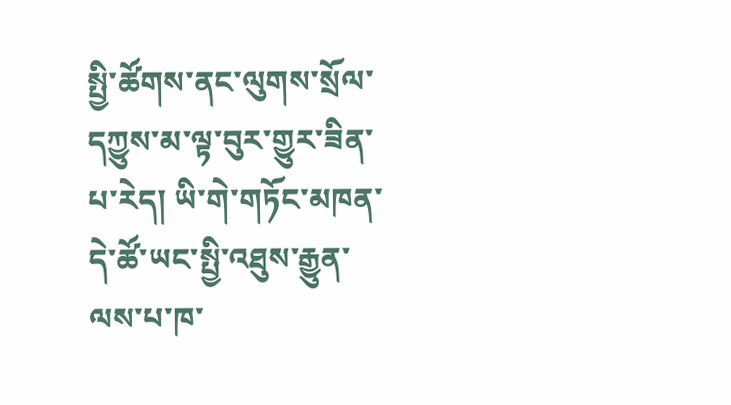སྤྱི་ཚོགས་ནང་ལུགས་སྲོལ་དཀྱུས་མ་ལྟ་བུར་གྱུར་ཟིན་པ་རེད། ཡི་གེ་གཏོང་མཁན་དེ་ཚོ་ཡང་སྤྱི་འཐུས་རྒྱུན་ལས་པ་ཁ་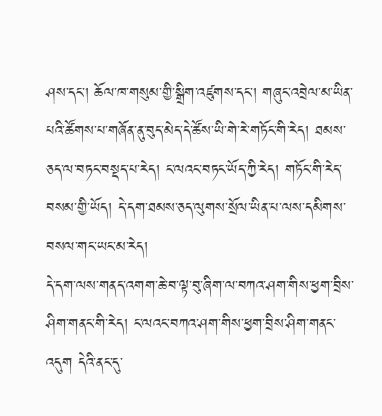ཤས་དང་། ཆོལ་ཁ་གསུམ་གྱི་སྒྲིག་འཛུགས་དང་། གཞུང་འབྲེལ་མ་ཡིན་པའི་ཚོགས་པ་གཞོན་ནུ་བུད་མེད་དེ་ཚོས་ཡི་གེ་རེ་གཏོང་གི་རེད། ཐམས་ཅད་ལ་བཏང་བསྡད་པ་རེད། ང་ལའང་བཏང་ཡོད་ཀྱི་རེད། གཏོང་གི་རེད་བསམ་གྱི་ཡོད། དེ་དག་ཐམས་ཅད་ལུགས་སྲོལ་ཡིན་པ་ལས་དམིགས་བསལ་གང་ཡང་མ་རེད།
དེ་དག་ལས་གནད་འགག་ཆེ་བ་ལྟ་བུ་ཞིག་ལ་བཀའ་ཤག་གིས་ཕྱག་བྲིས་ཤིག་གནང་གི་རེད། ང་ལའང་བཀའ་ཤག་གིས་ཕྱག་བྲིས་ཤིག་གནང་འདུག དེའི་ནང་དུ་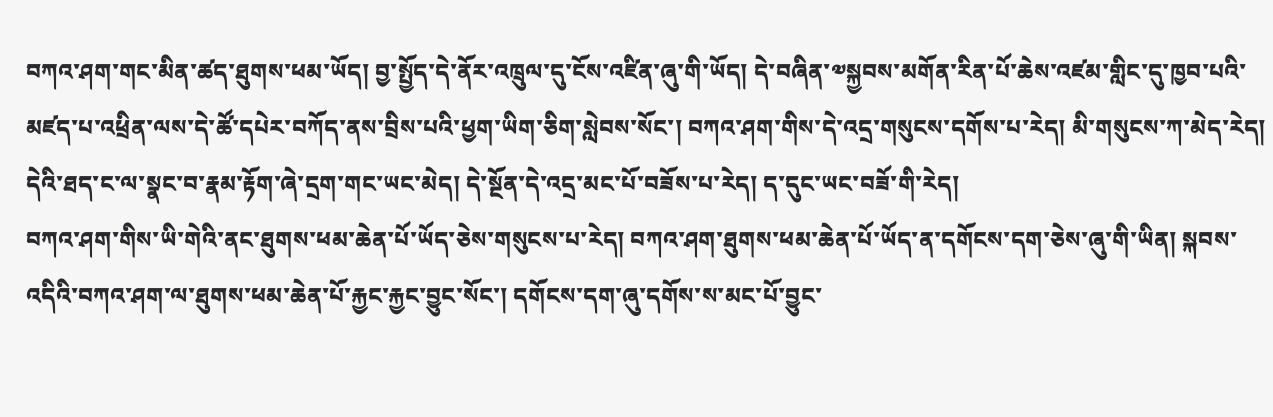བཀའ་ཤག་གང་མིན་ཚད་ཐུགས་ཕམ་ཡོད། བྱ་སྤྱོད་དེ་ནོར་འཁྲུལ་དུ་ངོས་འཛིན་ཞུ་གི་ཡོད། དེ་བཞིན་༧སྐྱབས་མགོན་རིན་པོ་ཆེས་འཛམ་གླིང་དུ་ཁྱབ་པའི་མཛད་པ་འཕྲིན་ལས་དེ་ཚོ་དཔེར་བཀོད་ནས་བྲིས་པའི་ཕྱག་ཡིག་ཅིག་སླེབས་སོང་། བཀའ་ཤག་གིས་དེ་འདྲ་གསུངས་དགོས་པ་རེད། མི་གསུངས་ཀ་མེད་རེད། དེའི་ཐད་ང་ལ་སྣང་བ་རྣམ་རྟོག་ཞེ་དྲག་གང་ཡང་མེད། དེ་སྔོན་དེ་འདྲ་མང་པོ་བཟོས་པ་རེད། ད་དུང་ཡང་བཟོ་གི་རེད།
བཀའ་ཤག་གིས་ཡི་གེའི་ནང་ཐུགས་ཕམ་ཆེན་པོ་ཡོད་ཅེས་གསུངས་པ་རེད། བཀའ་ཤག་ཐུགས་ཕམ་ཆེན་པོ་ཡོད་ན་དགོངས་དག་ཅེས་ཞུ་གི་ཡིན། སྐབས་འདིའི་བཀའ་ཤག་ལ་ཐུགས་ཕམ་ཆེན་པོ་རྐྱང་རྐྱང་བྱུང་སོང་། དགོངས་དག་ཞུ་དགོས་ས་མང་པོ་བྱུང་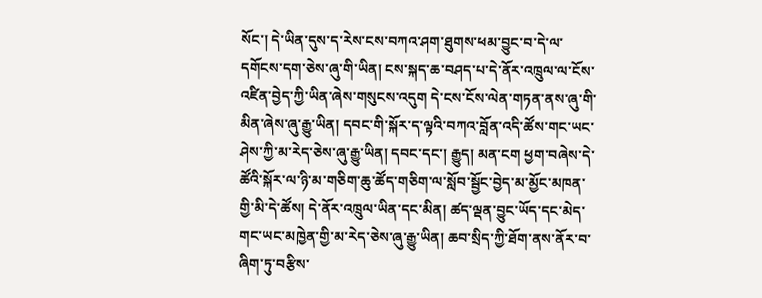སོང་། དེ་ཡིན་དུས་ད་རེས་ངས་བཀའ་ཤག་ཐུགས་ཕམ་བྱུང་བ་དེ་ལ་དགོངས་དག་ཅེས་ཞུ་གི་ཡིན། ངས་སྐད་ཆ་བཤད་པ་དེ་ནོར་འཁྲུལ་ལ་ངོས་འཛིན་བྱེད་ཀྱི་ཡིན་ཞེས་གསུངས་འདུག དེ་ངས་ངོས་ལེན་གཏན་ནས་ཞུ་གི་མིན་ཞེས་ཞུ་རྒྱུ་ཡིན། དབང་གི་སྐོར་ད་ལྟའི་བཀའ་བློན་འདི་ཚོས་གང་ཡང་ཤེས་ཀྱི་མ་རེད་ཅེས་ཞུ་རྒྱུ་ཡིན། དབང་དང་། རྒྱུད། མན་ངག ཕྱག་བཞེས་དེ་ཚོའི་སྐོར་ལ་ཉི་མ་གཅིག་ཆུ་ཚོད་གཅིག་ལ་སློབ་སྦྱོང་བྱེད་མ་མྱོང་མཁན་གྱི་མི་དེ་ཚོས། དེ་ནོར་འཁྲུལ་ཡིན་དང་མིན། ཚད་ལྡན་བྱུང་ཡོད་དང་མེད་གང་ཡང་མཁྱེན་གྱི་མ་རེད་ཅེས་ཞུ་རྒྱུ་ཡིན། ཆབ་སྲིད་ཀྱི་ཐོག་ནས་ནོར་བ་ཞིག་ཏུ་བརྩིས་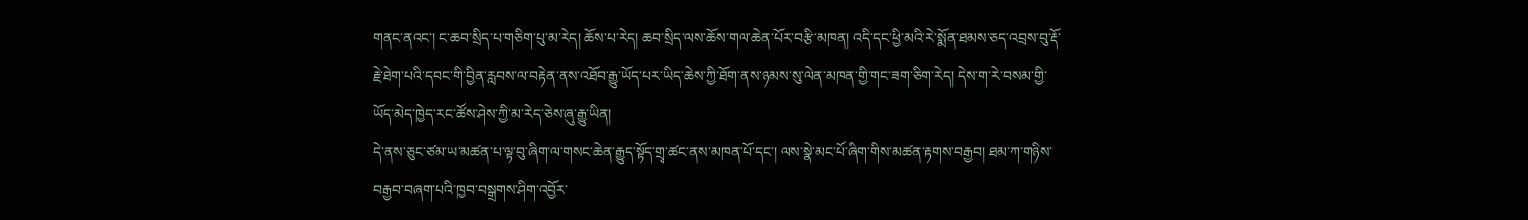གནང་ནའང་། ང་ཆབ་སྲིད་པ་གཅིག་པུ་མ་རེད། ཆོས་པ་རེད། ཆབ་སྲིད་ལས་ཆོས་གལ་ཆེན་པོར་བརྩི་མཁན། འདི་དང་ཕྱི་མའི་རེ་སྨོན་ཐམས་ཅད་འབྲས་བུ་རྡོ་རྗེ་ཐེག་པའི་དབང་གི་བྱིན་རླབས་ལ་བརྟེན་ནས་འཐོབ་རྒྱུ་ཡོད་པར་ཡིད་ཆེས་ཀྱི་ཐོག་ནས་ཉམས་སུ་ལེན་མཁན་གྱི་གང་ཟག་ཅིག་རེད། དེས་ག་རེ་བསམ་གྱི་ཡོད་མེད་ཁྱེད་རང་ཚོས་ཤེས་ཀྱི་མ་རེད་ཅེས་ཞུ་རྒྱུ་ཡིན།
དེ་ནས་ཅུང་ཙམ་ཡ་མཚན་པ་ལྟ་བུ་ཞིག་ལ་གསང་ཆེན་རྒྱུད་སྟོད་གྲྭ་ཚང་ནས་མཁན་པོ་དང་། ལས་སྣེ་མང་པོ་ཞིག་གིས་མཚན་རྟགས་བརྒྱབ། ཐམ་ཀ་གཉིས་བརྒྱབ་བཞག་པའི་ཁྱབ་བསྒྲགས་ཤིག་འབྱོར་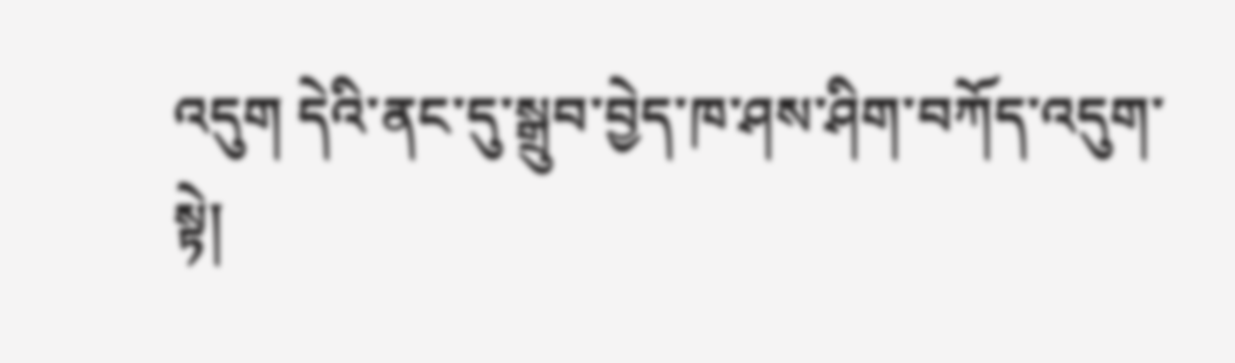འདུག དེའི་ནང་དུ་སྒྲུབ་བྱེད་ཁ་ཤས་ཤིག་བཀོད་འདུག་སྟེ།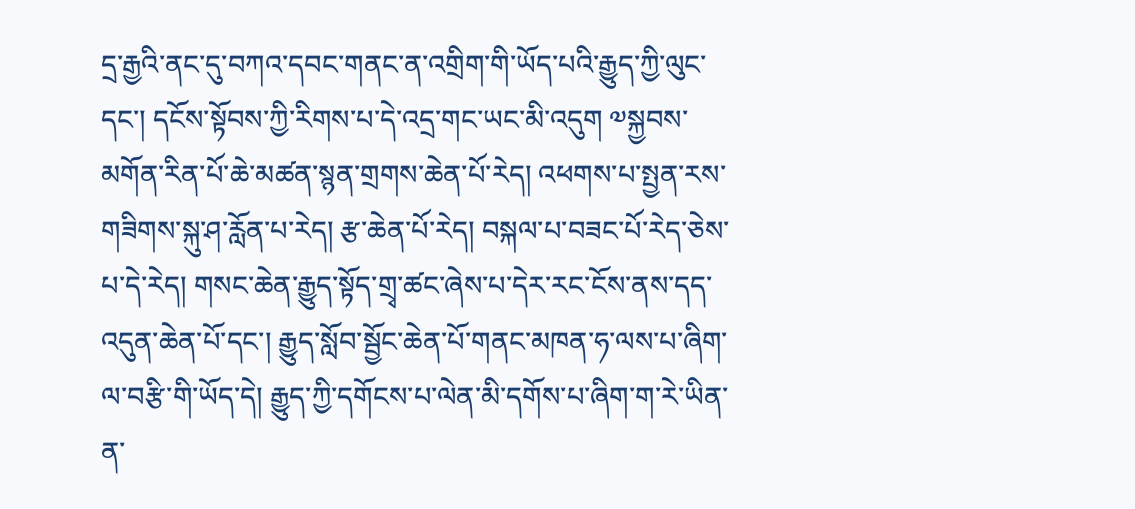དྲ་རྒྱའི་ནང་དུ་བཀའ་དབང་གནང་ན་འགྲིག་གི་ཡོད་པའི་རྒྱུད་ཀྱི་ལུང་དང་། དངོས་སྟོབས་ཀྱི་རིགས་པ་དེ་འདྲ་གང་ཡང་མི་འདུག ༧སྐྱབས་མགོན་རིན་པོ་ཆེ་མཚན་སྙན་གྲགས་ཆེན་པོ་རེད། འཕགས་པ་སྤྱན་རས་གཟིགས་སྐུ་ཤ་རློན་པ་རེད། རྩ་ཆེན་པོ་རེད། བསྐལ་པ་བཟང་པོ་རེད་ཅེས་པ་དེ་རེད། གསང་ཆེན་རྒྱུད་སྟོད་གྲྭ་ཚང་ཞེས་པ་དེར་རང་ངོས་ནས་དད་འདུན་ཆེན་པོ་དང་། རྒྱུད་སློབ་སྦྱོང་ཆེན་པོ་གནང་མཁན་ཧ་ལས་པ་ཞིག་ལ་བརྩི་གི་ཡོད་དེ། རྒྱུད་ཀྱི་དགོངས་པ་ལེན་མི་དགོས་པ་ཞིག་ག་རེ་ཡིན་ན་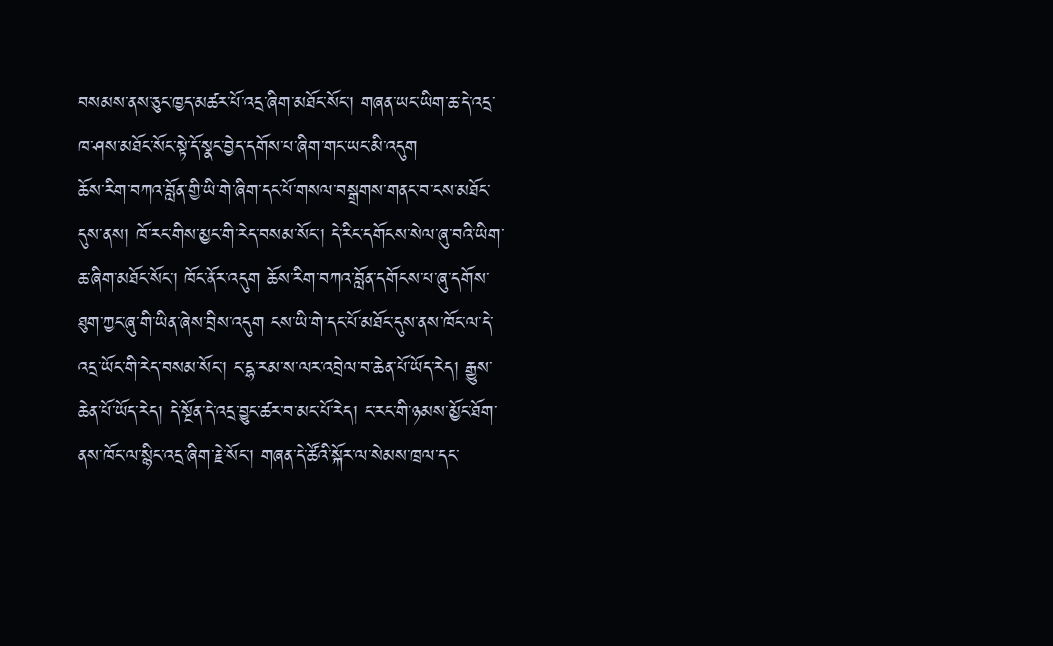བསམས་ནས་ཅུང་ཁྱད་མཚར་པོ་འདྲ་ཞིག་མཐོང་སོང་། གཞན་ཡང་ཡིག་ཆ་དེ་འདྲ་ཁ་ཤས་མཐོང་སོང་སྟེ་དོ་སྣང་བྱེད་དགོས་པ་ཞིག་གང་ཡང་མི་འདུག
ཆོས་རིག་བཀའ་བློན་གྱི་ཡི་གེ་ཞིག་དང་པོ་གསལ་བསྒྲགས་གནང་བ་ངས་མཐོང་དུས་ནས། ཁོ་རང་གིས་མྱང་གི་རེད་བསམ་སོང་། དེ་རིང་དགོངས་སེལ་ཞུ་བའི་ཡིག་ཆ་ཞིག་མཐོང་སོང་། ཁོང་ནོར་འདུག ཆོས་རིག་བཀའ་བློན་དགོངས་པ་ཞུ་དགོས་ཐུག་ཀྱང་ཞུ་གི་ཡིན་ཞེས་བྲིས་འདུག ངས་ཡི་གེ་དང་པོ་མཐོང་དུས་ནས་ཁོང་ལ་དེ་འདྲ་ཡོང་གི་རེད་བསམ་སོང་། ང་དྷ་རམ་ས་ལར་འབྲེལ་བ་ཆེན་པོ་ཡོད་རེད། རྒྱུས་ཆེན་པོ་ཡོད་རེད། དེ་སྔོན་དེ་འདྲ་བྱུང་ཚར་བ་མང་པོ་རེད། ང་རང་གི་ཉམས་མྱོང་ཐོག་ནས་ཁོང་ལ་སྙིང་འདྲ་ཞིག་རྗེ་སོང་། གཞན་དེ་ཚོའི་སྐོར་ལ་སེམས་ཁྲལ་དང་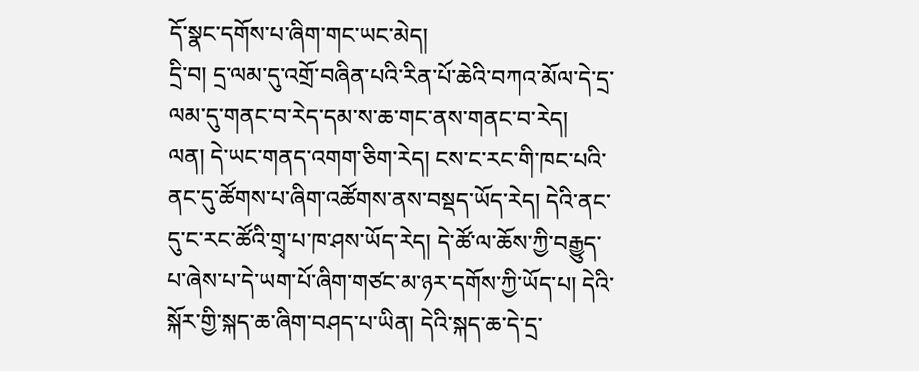དོ་སྣང་དགོས་པ་ཞིག་གང་ཡང་མེད།
དྲི་བ། དྲ་ལམ་དུ་འགྲོ་བཞིན་པའི་རིན་པོ་ཆེའི་བཀའ་མོལ་དེ་དྲ་ལམ་དུ་གནང་བ་རེད་དམ་ས་ཆ་གང་ནས་གནང་བ་རེད།
ལན། དེ་ཡང་གནད་འགག་ཅིག་རེད། ངས་ང་རང་གི་ཁང་པའི་ནང་དུ་ཚོགས་པ་ཞིག་འཚོགས་ནས་བསྡད་ཡོད་རེད། དེའི་ནང་དུ་ང་རང་ཚོའི་གྲྭ་པ་ཁ་ཤས་ཡོད་རེད། དེ་ཚོ་ལ་ཆོས་ཀྱི་བརྒྱུད་པ་ཞེས་པ་དེ་ཡག་པོ་ཞིག་གཙང་མ་ཉར་དགོས་ཀྱི་ཡོད་པ། དེའི་སྐོར་གྱི་སྐད་ཆ་ཞིག་བཤད་པ་ཡིན། དེའི་སྐད་ཆ་དེ་དྲ་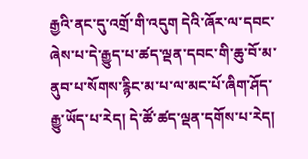རྒྱའི་ནང་དུ་འགྲོ་གི་འདུག དེའི་ཞོར་ལ་དབང་ཞེས་པ་དེ་རྒྱུད་པ་ཚད་ལྡན་དབང་གི་ཆུ་བོ་མ་ནུབ་པ་སོགས་རྙིང་མ་པ་ལ་མང་པོ་ཞིག་ཤོད་རྒྱུ་ཡོད་པ་རེད། དེ་ཚོ་ཚད་ལྡན་དགོས་པ་རེད།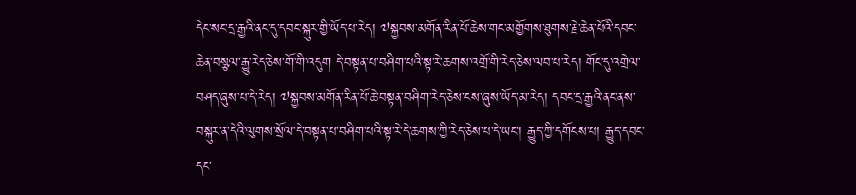དེང་སང་དྲ་རྒྱའི་ནང་དུ་དབང་སྐུར་གྱི་ཡོད་པ་རེད། ༧སྐྱབས་མགོན་རིན་པོ་ཆེས་གང་མགྱོགས་ཐུགས་རྗེ་ཆེན་པོའི་དབང་ཆེན་བསྩལ་རྒྱུ་རེད་ཅེས་གོ་གི་འདུག དེ་བསྟན་པ་བཤིག་པའི་སྟ་རེ་ཆགས་འགྲོ་གི་རེད་ཅེས་ལབ་པ་རེད། གོང་དུ་འགྲེལ་བཤད་ཞུས་པ་དེ་རེད། ༧སྐྱབས་མགོན་རིན་པོ་ཆེ་བསྟན་བཤིག་རེད་ཅེས་ངས་ཞུས་ཡོད་མ་རེད། དབང་དྲ་རྒྱའི་ནང་ནས་བསྐུར་ན་དེའི་ལུགས་སྲོལ་དེ་བསྟན་པ་བཤིག་པའི་སྟ་རེ་དེ་ཆགས་ཀྱི་རེད་ཅེས་པ་དེ་ཡང་། རྒྱུད་ཀྱི་དགོངས་པ། རྒྱུད་དབང་དང་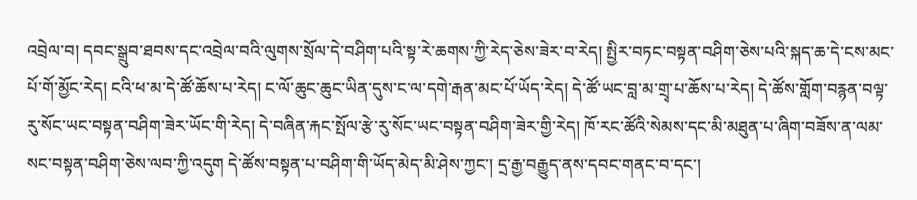འབྲེལ་བ། དབང་སྒྲུབ་ཐབས་དང་འབྲེལ་བའི་ལུགས་སྲོལ་དེ་བཤིག་པའི་སྟ་རེ་ཆགས་ཀྱི་རེད་ཅེས་ཟེར་བ་རེད། སྤྱིར་བཏང་བསྟན་བཤིག་ཅེས་པའི་སྐད་ཆ་དེ་ངས་མང་པོ་གོ་མྱོང་རེད། ངའི་ཕ་མ་དེ་ཚོ་ཆོས་པ་རེད། ང་ལོ་ཆུང་ཆུང་ཡིན་དུས་ང་ལ་དགེ་རྒན་མང་པོ་ཡོད་རེད། དེ་ཚོ་ཡང་བླ་མ་གྲྭ་པ་ཆོས་པ་རེད། དེ་ཚོས་གློག་བརྙན་བལྟ་རུ་སོང་ཡང་བསྟན་བཤིག་ཟེར་ཡོང་གི་རེད། དེ་བཞིན་རྐང་སྤོལ་རྩེ་རུ་སོང་ཡང་བསྟན་བཤིག་ཟེར་གྱི་རེད། ཁོ་རང་ཚོའི་སེམས་དང་མི་མཐུན་པ་ཞིག་བཟོས་ན་ལམ་སང་བསྟན་བཤིག་ཅེས་ལབ་ཀྱི་འདུག དེ་ཚོས་བསྟན་པ་བཤིག་གི་ཡོད་མེད་མི་ཤེས་ཀྱང་། དྲ་རྒྱ་བརྒྱུད་ནས་དབང་གནང་བ་དང་།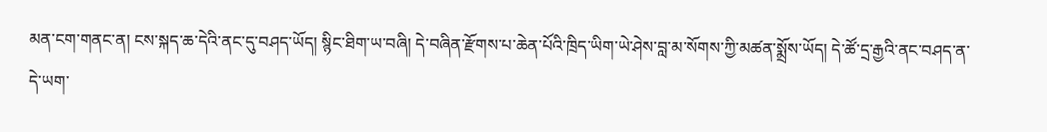མན་ངག་གནང་ན། ངས་སྐད་ཆ་དེའི་ནང་དུ་བཤད་ཡོད། སྙིང་ཐིག་ཡ་བཞི། དེ་བཞིན་རྫོགས་པ་ཆེན་པོའི་ཁྲིད་ཡིག་ཡེ་ཤེས་བླ་མ་སོགས་ཀྱི་མཚན་སྨྲོས་ཡོད། དེ་ཚོ་དྲ་རྒྱའི་ནང་བཤད་ན་དེ་ཡག་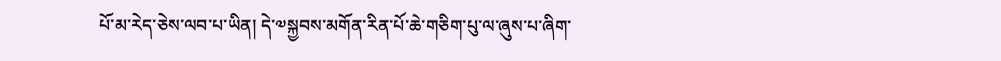པོ་མ་རེད་ཅེས་ལབ་པ་ཡིན། དེ་༧སྐྱབས་མགོན་རིན་པོ་ཆེ་གཅིག་པུ་ལ་ཞུས་པ་ཞིག་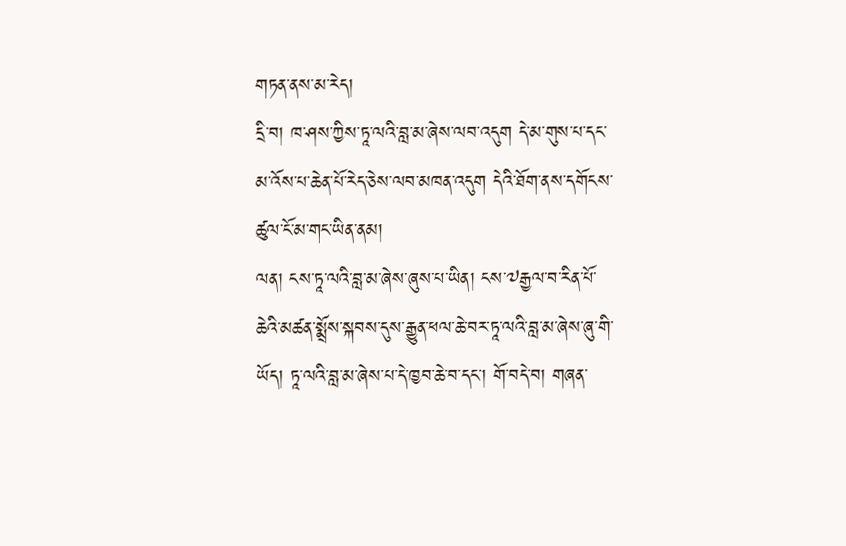གཏན་ནས་མ་རེད།
དྲི་བ། ཁ་ཤས་ཀྱིས་ཏཱ་ལའི་བླ་མ་ཞེས་ལབ་འདུག དེ་མ་གུས་པ་དང་མ་འོས་པ་ཆེན་པོ་རེད་ཅེས་ལབ་མཁན་འདུག དེའི་ཐོག་ནས་དགོངས་ཚུལ་ངོ་མ་གང་ཡིན་ནམ།
ལན། ངས་ཏཱ་ལའི་བླ་མ་ཞེས་ཞུས་པ་ཡིན། ངས་༧རྒྱལ་བ་རིན་པོ་ཆེའི་མཚན་སྨྲོས་སྐབས་དུས་རྒྱུན་ཕལ་ཆེ་བར་ཏཱ་ལའི་བླ་མ་ཞེས་ཞུ་གི་ཡོད། ཏཱ་ལའི་བླ་མ་ཞེས་པ་དེ་ཁྱབ་ཆེ་བ་དང་། གོ་བདེ་བ། གཞན་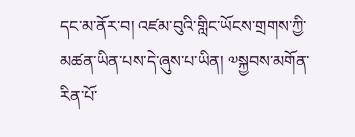དང་མ་ནོར་བ། འཛམ་བུའི་གླིང་ཡོངས་གྲགས་ཀྱི་མཚན་ཡིན་པས་དེ་ཞུས་པ་ཡིན། ༧སྐྱབས་མགོན་རིན་པོ་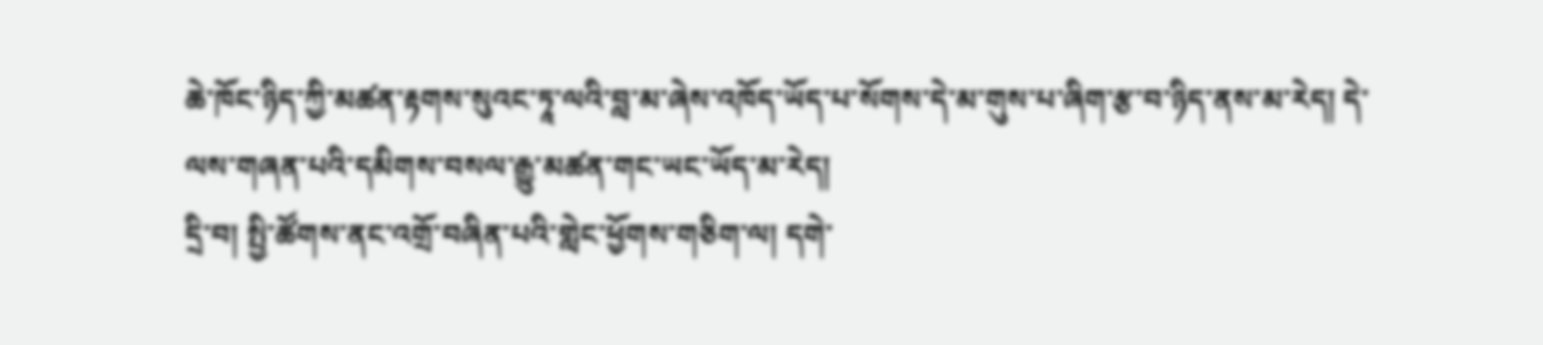ཆེ་ཁོང་ཉིད་ཀྱི་མཚན་རྟགས་སུའང་ཏཱ་ལའི་བླ་མ་ཞེས་འཁོད་ཡོད་པ་སོགས་དེ་མ་གུས་པ་ཞིག་རྩ་བ་ཉིད་ནས་མ་རེད། དེ་ལས་གཞན་པའི་དམིགས་བསལ་རྒྱུ་མཚན་གང་ཡང་ཡོད་མ་རེད།
དྲི་བ། སྤྱི་ཚོགས་ནང་འགྲོ་བཞིན་པའི་གླེང་ཕྱོགས་གཅིག་ལ། དགེ་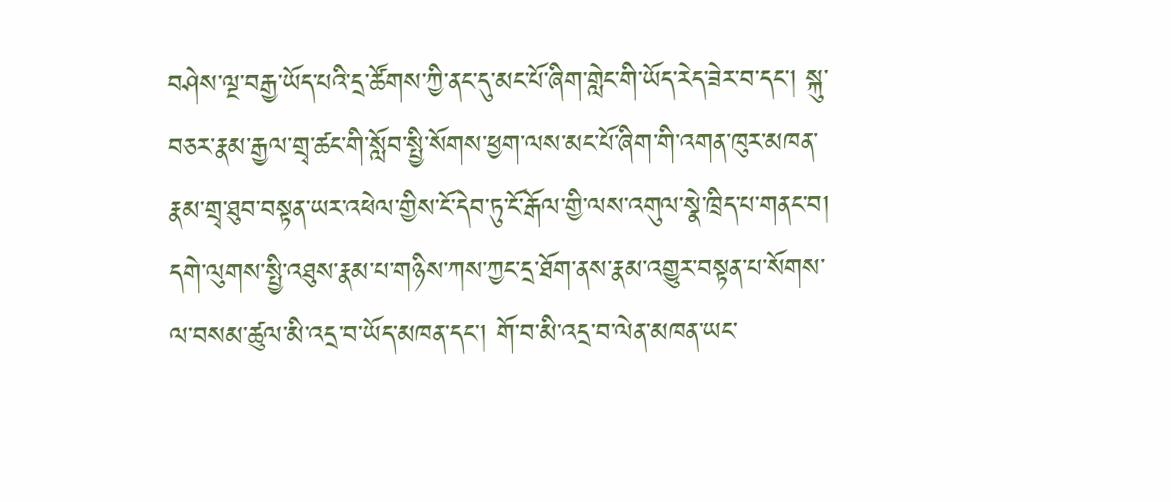བཤེས་ལྔ་བརྒྱ་ཡོད་པའི་དྲ་ཚོགས་ཀྱི་ནང་དུ་མང་པོ་ཞིག་གླེང་གི་ཡོད་རེད་ཟེར་བ་དང་། སྐུ་བཅར་རྣམ་རྒྱལ་གྲྭ་ཚང་གི་སློབ་སྤྱི་སོགས་ཕྱག་ལས་མང་པོ་ཞིག་གི་འགན་ཁུར་མཁན་རྣམ་གྲྭ་ཐུབ་བསྟན་ཡར་འཕེལ་གྱིས་ངོ་དེབ་ཏུ་ངོ་རྒོལ་གྱི་ལས་འགུལ་སྣེ་ཁྲིད་པ་གནང་བ། དགེ་ལུགས་སྤྱི་འཐུས་རྣམ་པ་གཉིས་ཀས་ཀྱང་དྲ་ཐོག་ནས་རྣམ་འགྱུར་བསྟན་པ་སོགས་ལ་བསམ་ཚུལ་མི་འདྲ་བ་ཡོད་མཁན་དང་། གོ་བ་མི་འདྲ་བ་ལེན་མཁན་ཡང་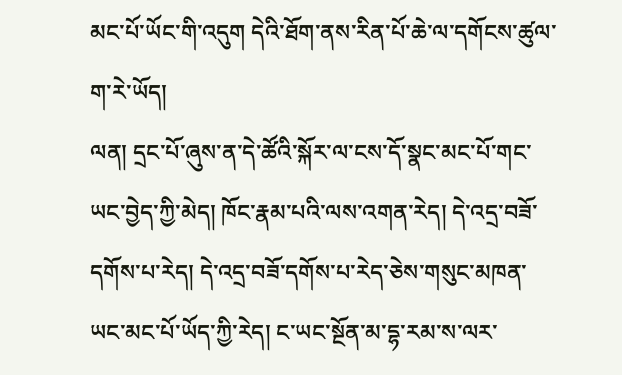མང་པོ་ཡོང་གི་འདུག དེའི་ཐོག་ནས་རིན་པོ་ཆེ་ལ་དགོངས་ཚུལ་ག་རེ་ཡོད།
ལན། དྲང་པོ་ཞུས་ན་དེ་ཚོའི་སྐོར་ལ་ངས་དོ་སྣང་མང་པོ་གང་ཡང་བྱེད་ཀྱི་མེད། ཁོང་རྣམ་པའི་ལས་འགན་རེད། དེ་འདྲ་བཟོ་དགོས་པ་རེད། དེ་འདྲ་བཟོ་དགོས་པ་རེད་ཅེས་གསུང་མཁན་ཡང་མང་པོ་ཡོད་ཀྱི་རེད། ང་ཡང་སྔོན་མ་དྷ་རམ་ས་ལར་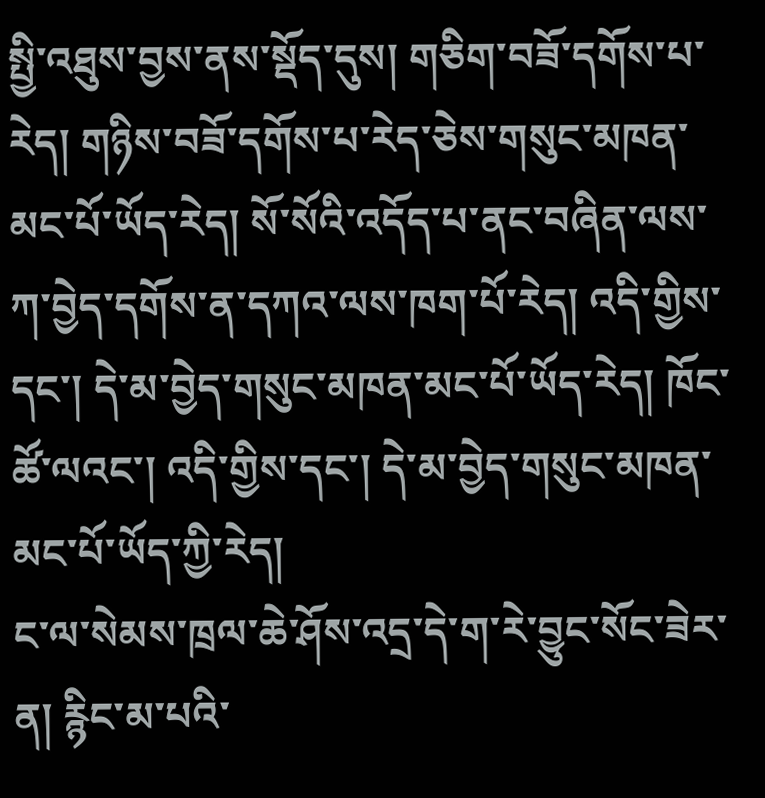སྤྱི་འཐུས་བྱས་ནས་སྡོད་དུས། གཅིག་བཟོ་དགོས་པ་རེད། གཉིས་བཟོ་དགོས་པ་རེད་ཅེས་གསུང་མཁན་མང་པོ་ཡོད་རེད། སོ་སོའི་འདོད་པ་ནང་བཞིན་ལས་ཀ་བྱེད་དགོས་ན་དཀའ་ལས་ཁག་པོ་རེད། འདི་གྱིས་དང་། དེ་མ་བྱེད་གསུང་མཁན་མང་པོ་ཡོད་རེད། ཁོང་ཚོ་ལའང་། འདི་གྱིས་དང་། དེ་མ་བྱེད་གསུང་མཁན་མང་པོ་ཡོད་ཀྱི་རེད།
ང་ལ་སེམས་ཁྲལ་ཆེ་ཤོས་འདྲ་དེ་ག་རེ་བྱུང་སོང་ཟེར་ན། རྙིང་མ་པའི་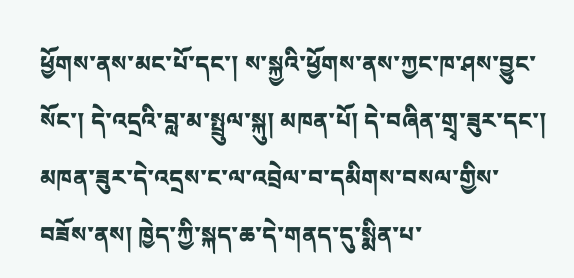ཕྱོགས་ནས་མང་པོ་དང་། ས་སྐྱའི་ཕྱོགས་ནས་ཀྱང་ཁ་ཤས་བྱུང་སོང་། དེ་འདྲའི་བླ་མ་སྤྲུལ་སྐུ། མཁན་པོ། དེ་བཞིན་གྲྭ་ཟུར་དང་། མཁན་ཟུར་དེ་འདྲས་ང་ལ་འབྲེལ་བ་དམིགས་བསལ་གྱིས་བཟོས་ནས། ཁྱེད་ཀྱི་སྐད་ཆ་དེ་གནད་དུ་སྨིན་པ་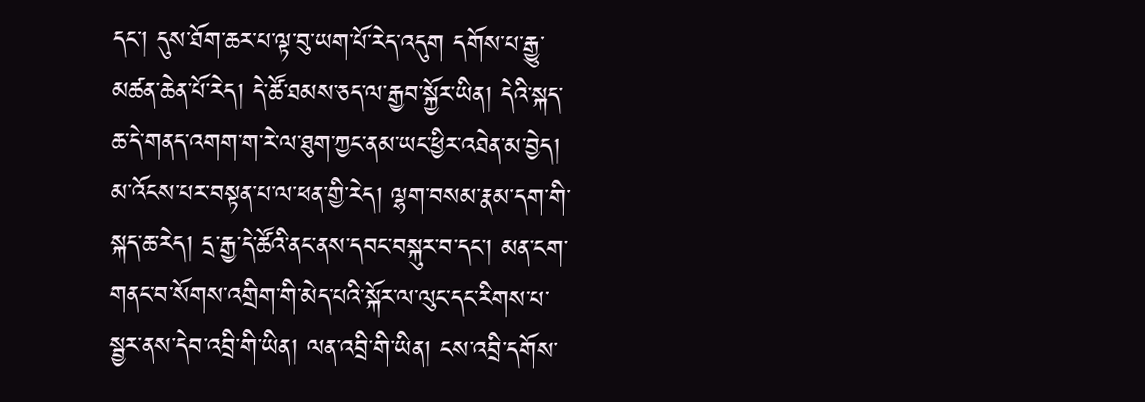དང་། དུས་ཐོག་ཆར་པ་ལྟ་བུ་ཡག་པོ་རེད་འདུག དགོས་པ་རྒྱུ་མཚན་ཆེན་པོ་རེད། དེ་ཚོ་ཐམས་ཅད་ལ་རྒྱབ་སྐྱོར་ཡིན། དེའི་སྐད་ཆ་དེ་གནད་འགག་ག་རེ་ལ་ཐུག་ཀྱང་ནམ་ཡང་ཕྱིར་འཐེན་མ་བྱེད། མ་འོངས་པར་བསྟན་པ་ལ་ཕན་གྱི་རེད། ལྷག་བསམ་རྣམ་དག་གི་སྐད་ཆ་རེད། དྲ་རྒྱ་དེ་ཚོའི་ནང་ནས་དབང་བསྐུར་བ་དང་། མན་ངག་གནང་བ་སོགས་འགྲིག་གི་མེད་པའི་སྐོར་ལ་ལུང་དང་རིགས་པ་སྦྱར་ནས་དེབ་འབྲི་གི་ཡིན། ལན་འབྲི་གི་ཡིན། ངས་འབྲི་དགོས་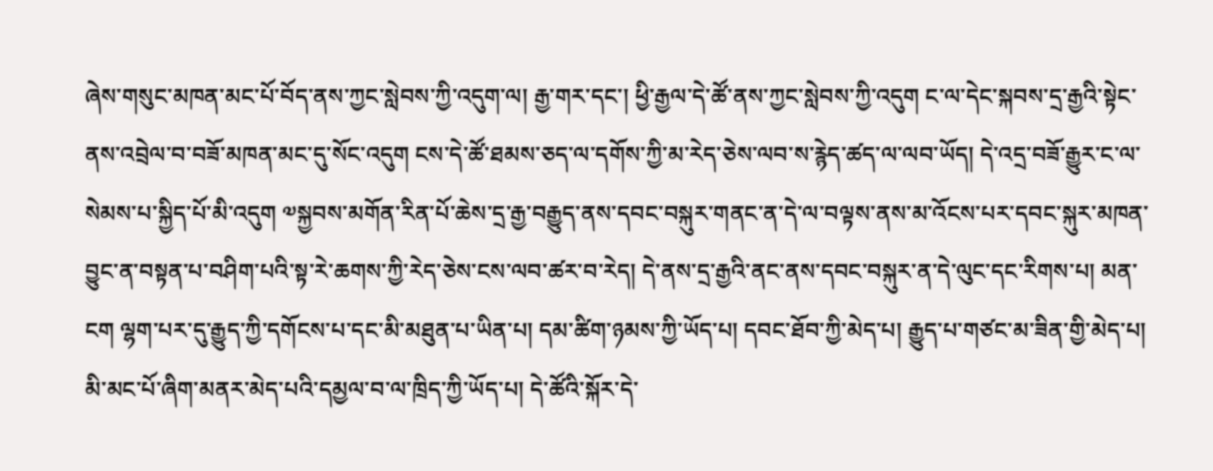ཞེས་གསུང་མཁན་མང་པོ་བོད་ནས་ཀྱང་སླེབས་ཀྱི་འདུག་ལ། རྒྱ་གར་དང་། ཕྱི་རྒྱལ་དེ་ཚོ་ནས་ཀྱང་སླེབས་ཀྱི་འདུག ང་ལ་དེང་སྐབས་དྲ་རྒྱའི་སྟེང་ནས་འབྲེལ་བ་བཟོ་མཁན་མང་དུ་སོང་འདུག ངས་དེ་ཚོ་ཐམས་ཅད་ལ་དགོས་ཀྱི་མ་རེད་ཅེས་ལབ་ས་རྙེད་ཚད་ལ་ལབ་ཡོད། དེ་འདྲ་བཟོ་རྒྱུར་ང་ལ་སེམས་པ་སྐྱིད་པོ་མི་འདུག ༧སྐྱབས་མགོན་རིན་པོ་ཆེས་དྲ་རྒྱ་བརྒྱུད་ནས་དབང་བསྐུར་གནང་ན་དེ་ལ་བལྟས་ནས་མ་འོངས་པར་དབང་སྐུར་མཁན་བྱུང་ན་བསྟན་པ་བཤིག་པའི་སྟ་རེ་ཆགས་ཀྱི་རེད་ཅེས་ངས་ལབ་ཚར་བ་རེད། དེ་ནས་དྲ་རྒྱའི་ནང་ནས་དབང་བསྐུར་ན་དེ་ལུང་དང་རིགས་པ། མན་ངག ལྷག་པར་དུ་རྒྱུད་ཀྱི་དགོངས་པ་དང་མི་མཐུན་པ་ཡིན་པ། དམ་ཚིག་ཉམས་ཀྱི་ཡོད་པ། དབང་ཐོབ་ཀྱི་མེད་པ། རྒྱུད་པ་གཙང་མ་ཟིན་གྱི་མེད་པ། མི་མང་པོ་ཞིག་མནར་མེད་པའི་དམྱལ་བ་ལ་ཁྲིད་ཀྱི་ཡོད་པ། དེ་ཚོའི་སྐོར་དེ་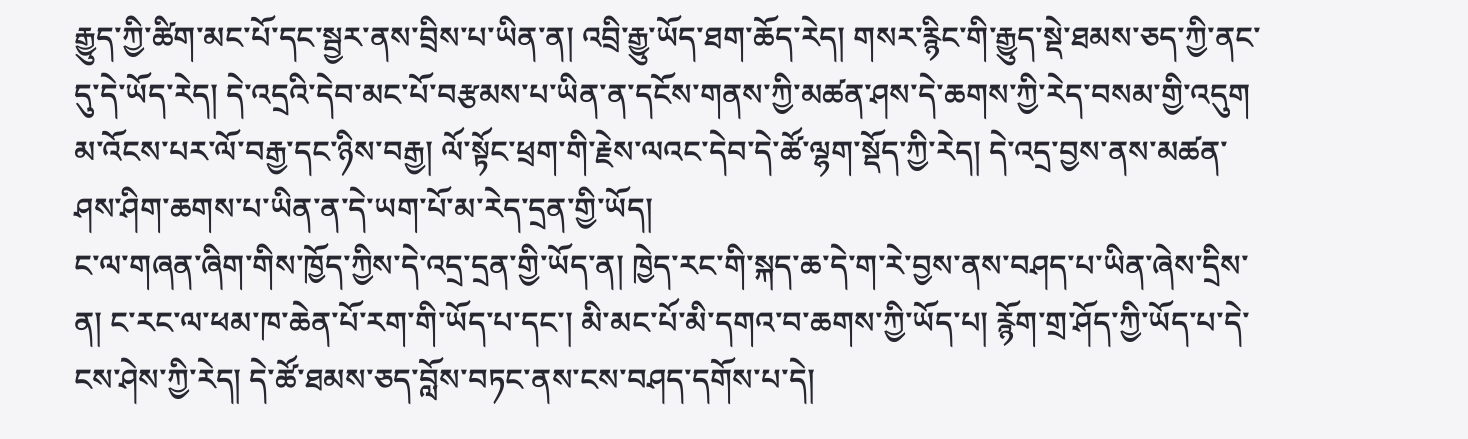རྒྱུད་ཀྱི་ཚིག་མང་པོ་དང་སྦྱར་ནས་བྲིས་པ་ཡིན་ན། འབྲི་རྒྱུ་ཡོད་ཐག་ཆོད་རེད། གསར་རྙིང་གི་རྒྱུད་སྡེ་ཐམས་ཅད་ཀྱི་ནང་དུ་དེ་ཡོད་རེད། དེ་འདྲའི་དེབ་མང་པོ་བརྩམས་པ་ཡིན་ན་དངོས་གནས་ཀྱི་མཚན་ཤས་དེ་ཆགས་ཀྱི་རེད་བསམ་གྱི་འདུག མ་འོངས་པར་ལོ་བརྒྱ་དང་ཉིས་བརྒྱ། ལོ་སྟོང་ཕྲག་གི་རྗེས་ལའང་དེབ་དེ་ཚོ་ལྷག་སྡོད་ཀྱི་རེད། དེ་འདྲ་བྱས་ནས་མཚན་ཤས་ཤིག་ཆགས་པ་ཡིན་ན་དེ་ཡག་པོ་མ་རེད་དྲན་གྱི་ཡོད།
ང་ལ་གཞན་ཞིག་གིས་ཁྱོད་ཀྱིས་དེ་འདྲ་དྲན་གྱི་ཡོད་ན། ཁྱེད་རང་གི་སྐད་ཆ་དེ་ག་རེ་བྱས་ནས་བཤད་པ་ཡིན་ཞེས་དྲིས་ན། ང་རང་ལ་ཕམ་ཁ་ཆེན་པོ་རག་གི་ཡོད་པ་དང་། མི་མང་པོ་མི་དགའ་བ་ཆགས་ཀྱི་ཡོད་པ། རྙོག་གྲ་ཤོད་ཀྱི་ཡོད་པ་དེ་ངས་ཤེས་ཀྱི་རེད། དེ་ཚོ་ཐམས་ཅད་བློས་བཏང་ནས་ངས་བཤད་དགོས་པ་དེ།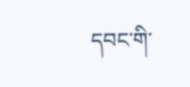དབང་གི་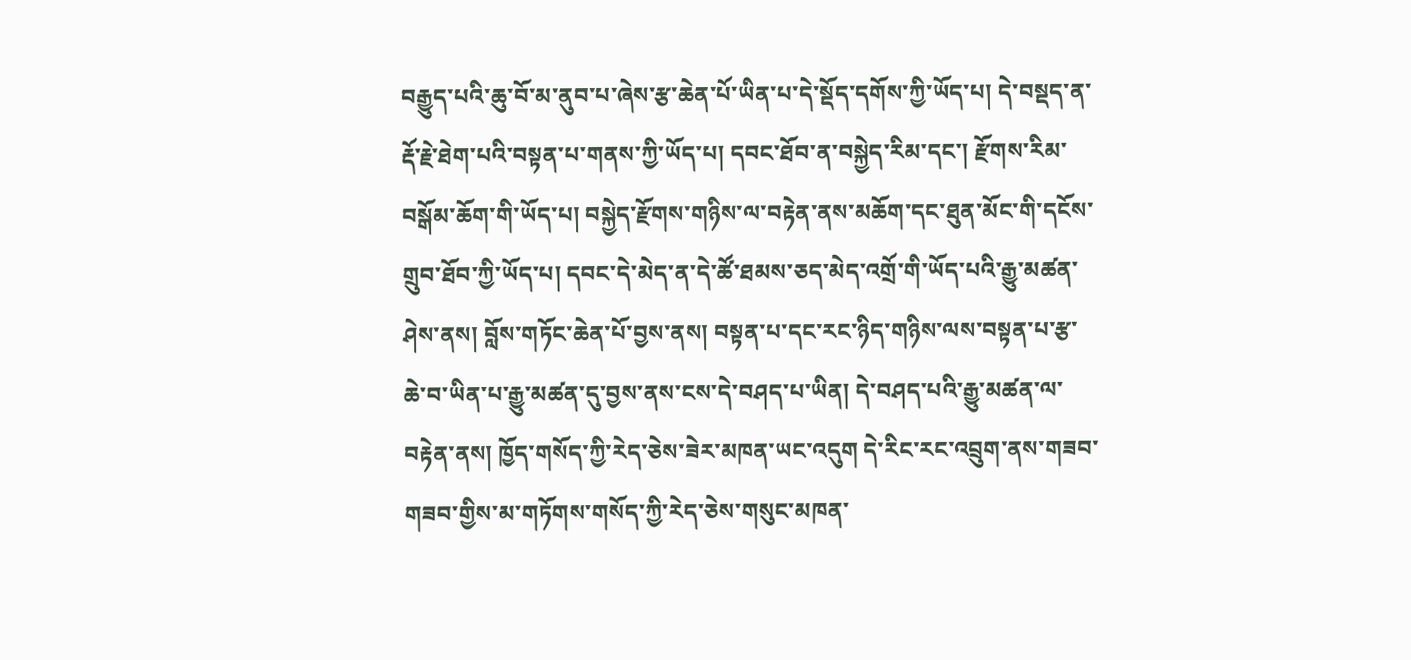བརྒྱུད་པའི་ཆུ་བོ་མ་ནུབ་པ་ཞེས་རྩ་ཆེན་པོ་ཡིན་པ་དེ་སྡོད་དགོས་ཀྱི་ཡོད་པ། དེ་བསྡད་ན་རྡོ་རྗེ་ཐེག་པའི་བསྟན་པ་གནས་ཀྱི་ཡོད་པ། དབང་ཐོབ་ན་བསྐྱེད་རིམ་དང་། རྫོགས་རིམ་བསྒོམ་ཆོག་གི་ཡོད་པ། བསྐྱེད་རྫོགས་གཉིས་ལ་བརྟེན་ནས་མཆོག་དང་ཐུན་མོང་གི་དངོས་གྲུབ་ཐོབ་ཀྱི་ཡོད་པ། དབང་དེ་མེད་ན་དེ་ཚོ་ཐམས་ཅད་མེད་འགྲོ་གི་ཡོད་པའི་རྒྱུ་མཚན་ཤེས་ནས། བློས་གཏོང་ཆེན་པོ་བྱས་ནས། བསྟན་པ་དང་རང་ཉིད་གཉིས་ལས་བསྟན་པ་རྩ་ཆེ་བ་ཡིན་པ་རྒྱུ་མཚན་དུ་བྱས་ནས་ངས་དེ་བཤད་པ་ཡིན། དེ་བཤད་པའི་རྒྱུ་མཚན་ལ་བརྟེན་ནས། ཁྱོད་གསོད་ཀྱི་རེད་ཅེས་ཟེར་མཁན་ཡང་འདུག དེ་རིང་རང་འབྲུག་ནས་གཟབ་གཟབ་གྱིས་མ་གཏོགས་གསོད་ཀྱི་རེད་ཅེས་གསུང་མཁན་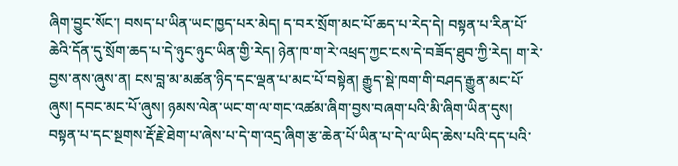ཞིག་བྱུང་སོང་། བསད་པ་ཡིན་ཡང་ཁྱད་པར་མེད། ད་བར་སྲོག་མང་པོ་ཆད་པ་རེད་དེ། བསྟན་པ་རིན་པོ་ཆེའི་དོན་དུ་སྲོག་ཆད་པ་དེ་ཉུང་ཉུང་ཡིན་གྱི་རེད། ཉེན་ཁ་ག་རེ་འཕྲད་ཀྱང་ངས་དེ་བཟོད་ཐུབ་ཀྱི་རེད། ག་རེ་བྱས་ནས་ཞུས་ན། ངས་བླ་མ་མཚན་ཉིད་དང་ལྡན་པ་མང་པོ་བསྟེན། རྒྱུད་སྡེ་ཁག་གི་བཤད་རྒྱུན་མང་པོ་ཞུས། དབང་མང་པོ་ཞུས། ཉམས་ལེན་ཡང་ག་ལ་གང་འཚམ་ཞིག་བྱས་བཞག་པའི་མི་ཞིག་ཡིན་དུས། བསྟན་པ་དང་སྔགས་རྡོ་རྗེ་ཐེག་པ་ཞེས་པ་དེ་ག་འདྲ་ཞིག་རྩ་ཆེན་པོ་ཡིན་པ་དེ་ལ་ཡིད་ཆེས་པའི་དད་པའི་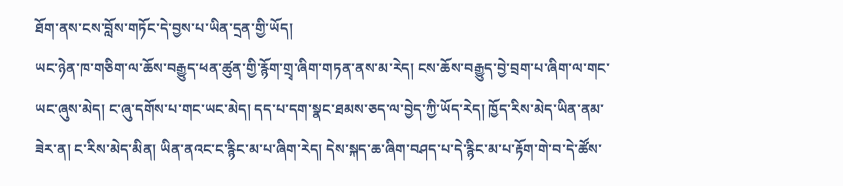ཐོག་ནས་ངས་བློས་གཏོང་དེ་བྱས་པ་ཡིན་དྲན་གྱི་ཡོད།
ཡང་ཉེན་ཁ་གཅིག་ལ་ཆོས་བརྒྱུད་ཕན་ཚུན་གྱི་རྙོག་གྲྭ་ཞིག་གཏན་ནས་མ་རེད། ངས་ཆོས་བརྒྱུད་བྱེ་བྲག་པ་ཞིག་ལ་གང་ཡང་ཞུས་མེད། ང་ཞུ་དགོས་པ་གང་ཡང་མེད། དད་པ་དག་སྣང་ཐམས་ཅད་ལ་བྱེད་ཀྱི་ཡོད་རེད། ཁྱོད་རིས་མེད་ཡིན་ནམ་ཟེར་ན། ང་རིས་མེད་མིན། ཡིན་ནའང་ང་རྙིང་མ་པ་ཞིག་རེད། དེས་སྐད་ཆ་ཞིག་བཤད་པ་དེ་རྙིང་མ་པ་རྟོག་གེ་བ་དེ་ཚོས་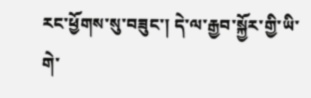རང་ཕྱོགས་སུ་བཟུང་། དེ་ལ་རྒྱབ་སྐྱོར་གྱི་ཡི་གེ་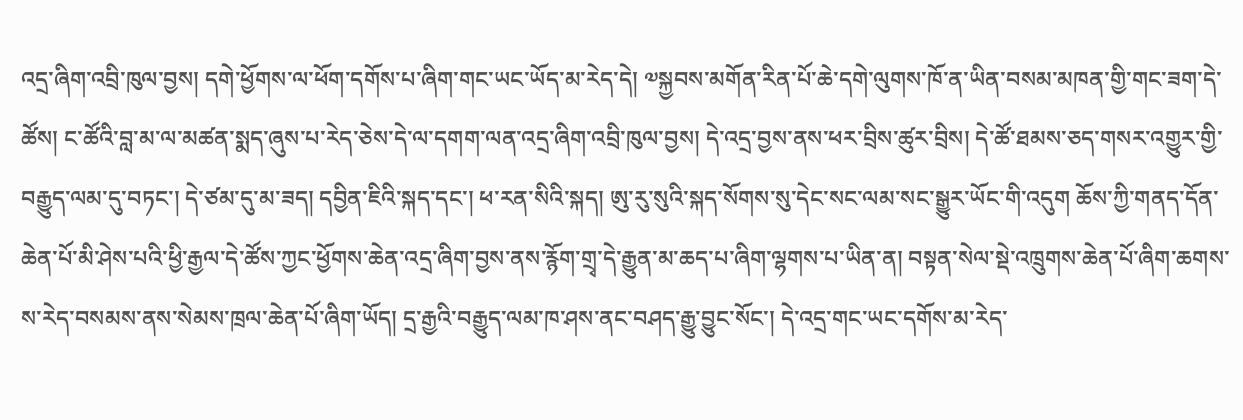འདྲ་ཞིག་འབྲི་ཁུལ་བྱས། དགེ་ཕྱོགས་ལ་ཕོག་དགོས་པ་ཞིག་གང་ཡང་ཡོད་མ་རེད་དེ། ༧སྐྱབས་མགོན་རིན་པོ་ཆེ་དགེ་ལུགས་ཁོ་ན་ཡིན་བསམ་མཁན་གྱི་གང་ཟག་དེ་ཚོས། ང་ཚོའི་བླ་མ་ལ་མཚན་སྨད་ཞུས་པ་རེད་ཅེས་དེ་ལ་དགག་ལན་འདྲ་ཞིག་འབྲི་ཁུལ་བྱས། དེ་འདྲ་བྱས་ནས་ཕར་བྲིས་ཚུར་བྲིས། དེ་ཚོ་ཐམས་ཅད་གསར་འགྱུར་གྱི་བརྒྱུད་ལམ་དུ་བཏང་། དེ་ཙམ་དུ་མ་ཟད། དབྱིན་ཇིའི་སྐད་དང་། ཕ་རན་སིའི་སྐད། ཨུ་རུ་སུའི་སྐད་སོགས་སུ་དེང་སང་ལམ་སང་སྒྱུར་ཡོང་གི་འདུག ཆོས་ཀྱི་གནད་དོན་ཆེན་པོ་མི་ཤེས་པའི་ཕྱི་རྒྱལ་དེ་ཚོས་ཀྱང་ཕྱོགས་ཆེན་འདྲ་ཞིག་བྱས་ནས་རྙོག་གྲྭ་དེ་རྒྱུན་མ་ཆད་པ་ཞིག་ལྷགས་པ་ཡིན་ན། བསྟན་སེལ་སྡེ་འཁྲུགས་ཆེན་པོ་ཞིག་ཆགས་ས་རེད་བསམས་ནས་སེམས་ཁྲལ་ཆེན་པོ་ཞིག་ཡོད། དྲ་རྒྱའི་བརྒྱུད་ལམ་ཁ་ཤས་ནང་བཤད་རྒྱུ་བྱུང་སོང་། དེ་འདྲ་གང་ཡང་དགོས་མ་རེད་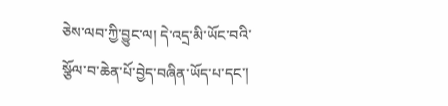ཅེས་ལབ་ཀྱི་བྱུང་ལ། དེ་འདྲ་མི་ཡོང་བའི་སྩོལ་བ་ཆེན་པོ་བྱེད་བཞིན་ཡོད་པ་དང་།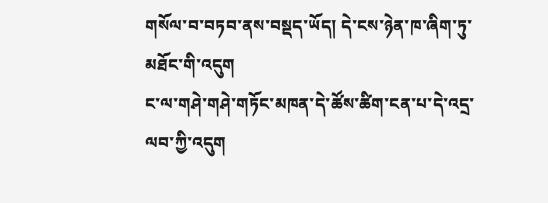གསོལ་བ་བཏབ་ནས་བསྡད་ཡོད། དེ་ངས་ཉེན་ཁ་ཞིག་ཏུ་མཐོང་གི་འདུག
ང་ལ་གཤེ་གཤེ་གཏོང་མཁན་དེ་ཚོས་ཚིག་ངན་པ་དེ་འདྲ་ལབ་ཀྱི་འདུག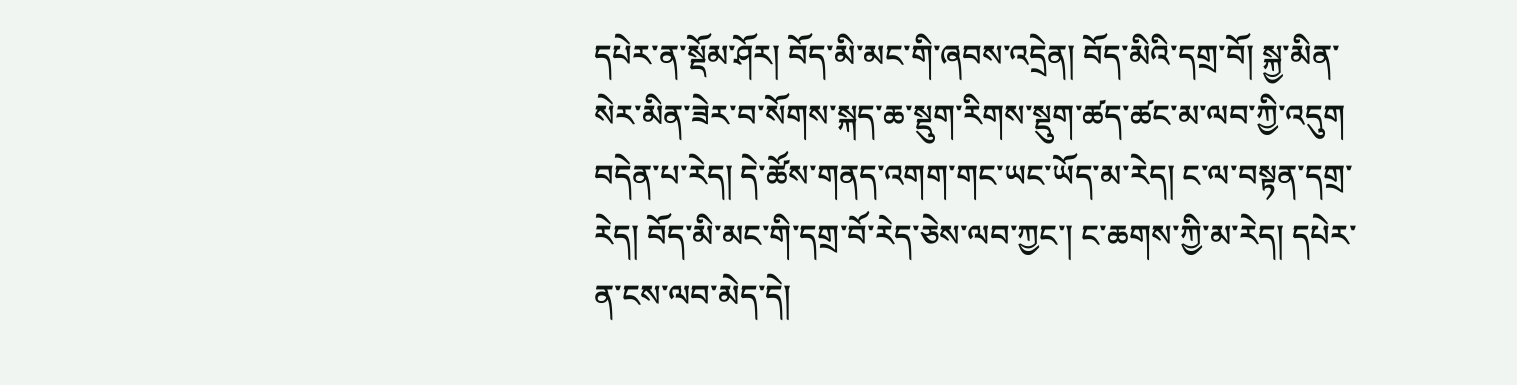དཔེར་ན་སྡོམ་ཤོར། བོད་མི་མང་གི་ཞབས་འདྲེན། བོད་མིའི་དགྲ་བོ། སྐྱ་མིན་སེར་མིན་ཟེར་བ་སོགས་སྐད་ཆ་སྡུག་རིགས་སྡུག་ཚད་ཚང་མ་ལབ་ཀྱི་འདུག བདེན་པ་རེད། དེ་ཚོས་གནད་འགག་གང་ཡང་ཡོད་མ་རེད། ང་ལ་བསྟན་དགྲ་རེད། བོད་མི་མང་གི་དགྲ་བོ་རེད་ཅེས་ལབ་ཀྱང་། ང་ཆགས་ཀྱི་མ་རེད། དཔེར་ན་ངས་ལབ་མེད་དེ།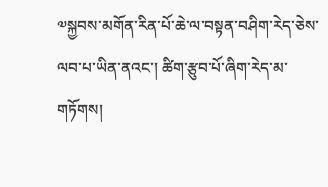༧སྐྱབས་མགོན་རིན་པོ་ཆེ་ལ་བསྟན་བཤིག་རེད་ཅེས་ལབ་པ་ཡིན་ནའང་། ཚིག་རྩུབ་པོ་ཞིག་རེད་མ་གཏོགས།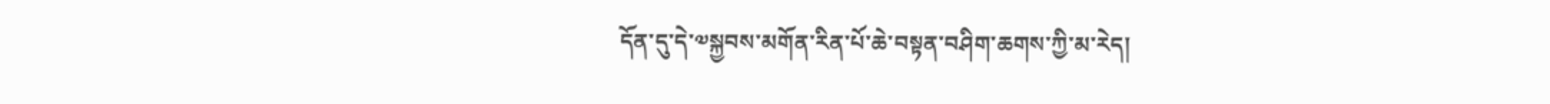དོན་དུ་དེ་༧སྐྱབས་མགོན་རིན་པོ་ཆེ་བསྟན་བཤིག་ཆགས་ཀྱི་མ་རེད།